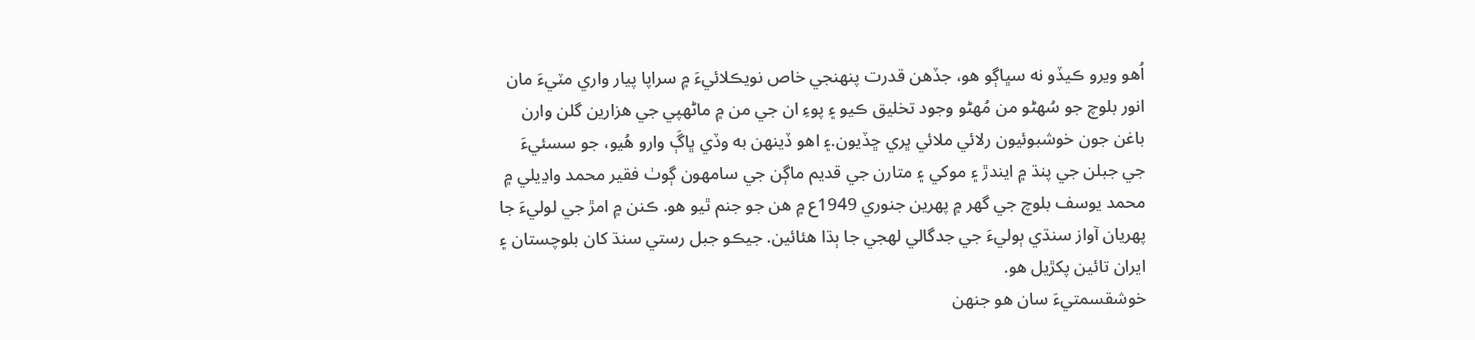اُھو ويرو ڪيڏو نه سڀاڳو ھو، جڏهن قدرت پنھنجي خاص نويڪلائيءَ ۾ سراپا پيار واري مٽيءَ مان انور بلوچ جو سُھڻو من مُھڻو وجود تخليق ڪيو ۽ پوءِ ان جي من ۾ ماڻهپي جي ھزارين گلن وارن باغن جون خوشبوئيون رلائي ملائي ڀري ڇڏيون.۽ اھو ڏينھن به وڏي ڀاڳَ وارو ھُيو، جو سسئيءَ جي جبلن جي پنڌ ۾ ايندڙ ۽ موکي ۽ متارن جي قديم ماڳن جي سامھون ڳوٺ فقير محمد واڍيلي ۾ محمد يوسف بلوچ جي گهر ۾ پھرين جنوري 1949ع ۾ ھن جو جنم ٿيو هو. ڪنن ۾ امڙ جي لوليءَ جا پھريان آواز سنڌي ٻوليءَ جي جدگالي لھجي جا ٻڌا ھئائين. جيڪو جبل رستي سنڌ کان بلوچستان ۽ ايران تائين پکڙيل ھو.
خوشقسمتيءَ سان ھو جنھن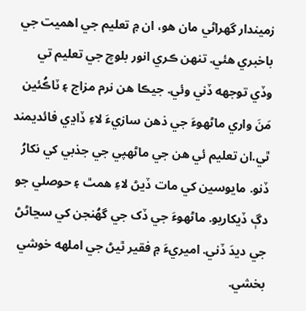زميندار گهراڻي مان ھو، ان ۾ تعليم جي اھميت جي باخبري ھئي. تنھن ڪري انور بلوچ جي تعليم تي وڏي توجهه ڏني وئي. جيڪا ھن نرم مزاج ۽ ٽاڪُئين مَنَ واري ماڻهوءَ جي ذھن سازيءَ لاءِ ڏاڍي فائديمند ٿي.ان تعليم ئي ھن جي ماڻهپي جي جذبي کي نکارُ ڏنو. مايوسين کي مات ڏيڻ لاءِ ھمٿ ۽ حوصلي جو دڳ ڏيکاريو. ماڻهوءَ جي ڏک جي گهُنجن کي سڃاڻڻ جي ديدَ ڏني. اميريءَ ۾ فقير ٿيڻ جي املهه خوشي بخشي.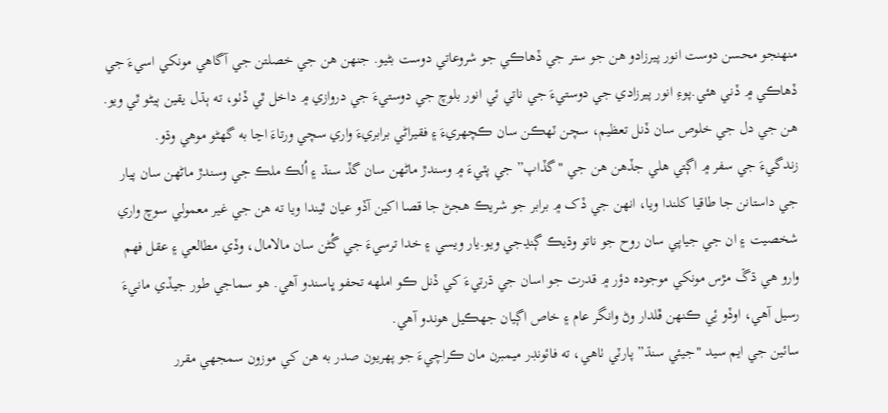منھنجو محسن دوست انور پيرزادو ھن جو ستر جي ڏهاڪي جو شروعاتي دوست بڻيو. جنھن ھن جي خصلتن جي آگاهي مونکي اسيءَ جي ڏھاڪي ۾ ڏني ھئي.پوءِ انور پيرزادي جي دوستيءَ جي ناتي ئي انور بلوچ جي دوستيءَ جي دروازي ۾ داخل ٿي ڏٺو، ته ٻڌل يقين ٻيڻو ٿي ويو. ھن جي دل جي خلوص سان ڏنل تعظيم، سچن ٽھڪن سان ڪچھريءَ ۽ فقيراڻي برابريءَ واري سچي ورتاءَ اڃا به گهڻو موھي وڌو.
زندگيءَ جي سفر ۾ اڳتي ھلي جڏهن ھن جي "گڏاپ” جي پٽيءَ ۾ وسندڙ ماڻهن سان گڏ سنڌ ۽ اُلڪ ملڪ جي وسندڙ ماڻهن سان پيار جي داستانن جا طاقيا کلندا ويا، انهن جي ڏک ۾ برابر جو شريڪ ھجڻ جا قصا اکين آڏو عيان ٿيندا ويا ته ھن جي غير معمولي سوچ واري شخصيت ۽ ان جي جياپي سان روح جو ناتو وڌيڪ ڳنڍجي ويو.يار ويسي ۽ خدا ترسيءَ جي گُڻن سان مالامال، وڏي مطالعي ۽ عقل فھم وارو ھي ڌڱ مڙس مونکي موجوده دؤر ۾ قدرت جو اسان جي ڌرتيءَ کي ڏنل ڪو املهه تحفو ڀاسندو آھي. ھو سماجي طور جيڏي مانيءَ رسيل آهي، اوڏو ئِي ڪنھن ڦلدار وڻ وانگر عام ۽ خاص اڳيان جهڪيل ھوندو آھي.
سائين جي ايم سيد "جيئي سنڌ” پارٽي ٺاهي، ته فائونڊر ميمبرن مان ڪراچيءَ جو پھريون صدر به ھن کي موزون سمجهي مقرر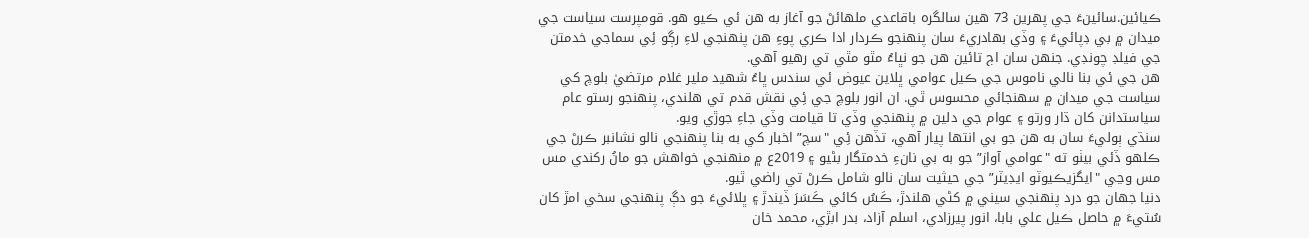ڪيائين.سائينءَ جي پھرين 73 ھين سالگره باقاعدي ملهائڻ جو آغاز به ھن ئي ڪيو ھو. قومپرست سياست جي ميدان ۾ بي ڊپائيءَ ۽ وڏي بھادريءَ سان پنھنجو ڪردار ادا ڪري پوءِ ھن پنھنجي لاءِ رڳو ئِي سماجي خدمتن جي فيلڊ چونڊي. جنھن سان اڄ تائين ھن جو نڀاءُ مٿو مٿي تي رھيو آھي.
ھن جي ئي بنا نالي ناموس جي ڪيل عوامي ڀلاين عيوض ئي سندس ڀاءُ شھيد ملير غلام مرتضيٰ بلوچ کي سياست جي ميدان ۾ سھنجائي محسوس ٿي. ان انور بلوچ جي ئِي نقش قدم تي هلندي، پنھنجو رستو عام سياستدانن کان ڌار ورتو ۽ عوام جي دلين ۾ پنھنجي وڏي تا قيامت وڏي جاءِ جوڙي ويو.
سنڌي ٻوليءَ سان به ھن جو بي انتھا پيار آهي، تڏهن ئِي "سچ” اخبار کي به بنا پنھنجي نالو نشانبر ڪرڻ جي ڪلهو ڏئي بيٺو ته "عوامي آواز” جو به بي نانءِ خدمتگار بڻيو ۽ 2019ع ۾ منھنجي خواھش جو مانُ رکندي مس مس وڃي "ايگزيڪيوٽو ايڊيٽر” جي حيثيت سان نالو شامل ڪرڻ تي راضي ٿيو.
دنيا جھان جو درد پنھنجي سيني ۾ کڻي ھلندڙ، ڪَسُ کائي ڪَسَرَ ڏيندڙ ۽ ڀلائيءَ جو دڳ پنھنجي سخي امڙ کان سُتيءَ ۾ حاصل ڪيل علي بابا، انور پيرزادي، اسلم آزاد، بدر ابڙي، محمد خان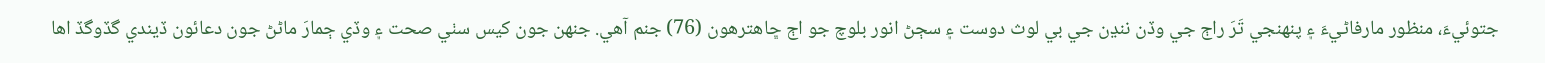جتوئيءَ، منظور مارفاڻيءَ ۽ پنھنجي تَرَ راڄ جي وڏن ننڍن جي بي لوث دوست ۽ سڄڻ انور بلوچ جو اڄ ڇاھترھون (76) جنم آھي. جنھن جون کيس سٺي صحت ۽ وڏي ڄمارَ ماڻڻ جون دعائون ڏيندي گڏوگڏ اھا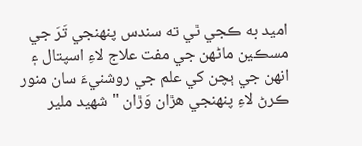اميد به ڪجي ٿي ته سندس پنھنجي تَرَ جي مسڪين ماڻهن جي مفت علاج لاءِ اسپتال ۽ انهن جي ٻچن کي علم جي روشنيءَ سان منور ڪرڻ لاءِ پنھنجي ھڙان وَڙان "شھيد ملير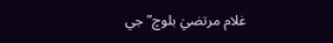غلام مرتضيٰ بلوچ” جي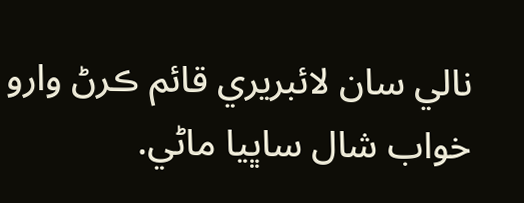نالي سان لائبريري قائم ڪرڻ وارو خواب شال ساڀيا ماڻي.